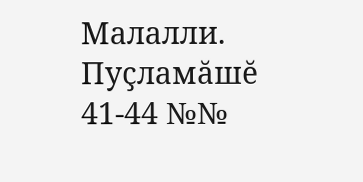Малалли. Пуçламăшĕ 41-44 №№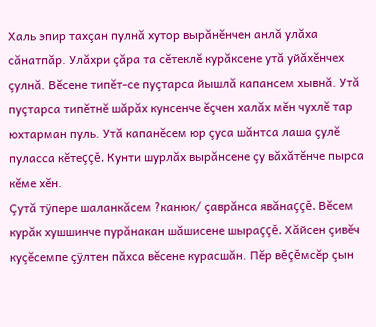Халь эпир тахçан пулнă хутор вырăнĕнчен анлă улăха сăнатпăр. Улăхри çăра та сĕтеклĕ курăксене утă уйăхĕнчех çулнă. Вĕсене типĕт-се пуçтарса йышлă капансем хывнă. Утă пуçтарса типĕтнĕ шăрăх кунсенче ĕçчен халăх мĕн чухлĕ тар юхтарман пуль. Утă капанĕсем юр çуса шăнтса лаша çулĕ пуласса кĕтеççĕ. Кунти шурлăх вырăнсене çу вăхăтĕнче пырса кĕме хĕн.
Çутă тÿпере шаланкăсем ?канюк/ çаврăнса явăнаççĕ. Вĕсем курăк хушшинче пурăнакан шăшисене шыраççĕ. Хăйсен çивĕч куçĕсемпе çÿлтен пăхса вĕсене курасшăн. Пĕр вĕçĕмсĕр çын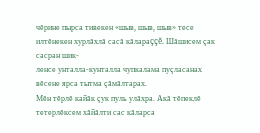чĕрине пырса тивекен «шыв, шыв, шыв» тесе илтĕнекен хурлăхлă сасă кăлараççĕ. Шăшисем çак сасран шик-
ленсе унталла-кунталла чупкалама пуçласанах вĕсене ярса тытма çăмăлтарах.
Мĕн тĕрлĕ кайăк çук пуль улăхра. Акă тĕпеклĕ тетерлĕксем хăйăлти сас кăларса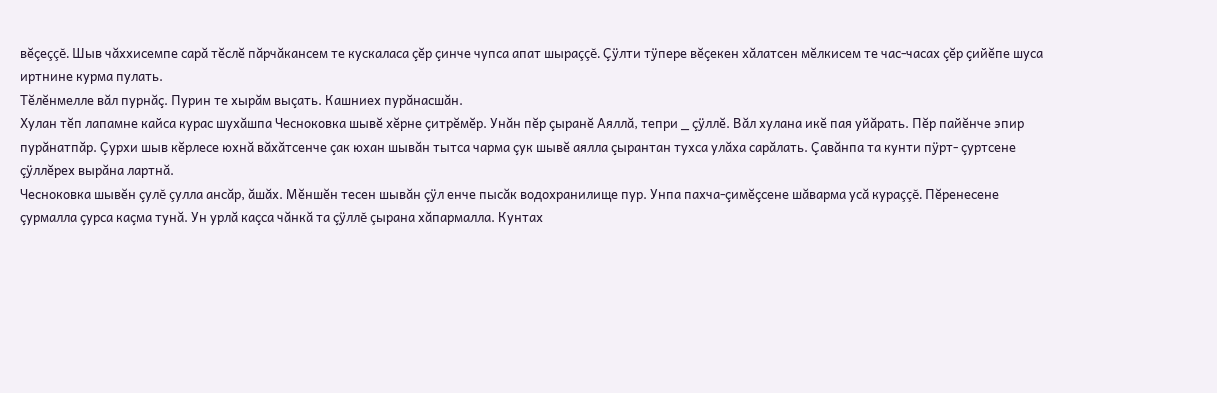вĕçеççĕ. Шыв чăххисемпе сарă тĕслĕ пăрчăкансем те кускаласа çĕр çинче чупса апат шыраççĕ. Çÿлти тÿпере вĕçекен хăлатсен мĕлкисем те час-часах çĕр çийĕпе шуса иртнине курма пулать.
Тĕлĕнмелле вăл пурнăç. Пурин те хырăм выçать. Кашниех пурăнасшăн.
Хулан тĕп лапамне кайса курас шухăшпа Чесноковка шывĕ хĕрне çитрĕмĕр. Унăн пĕр çыранĕ Аяллă, тепри _ çÿллĕ. Вăл хулана икĕ пая уйăрать. Пĕр пайĕнче эпир пурăнатпăр. Çурхи шыв кĕрлесе юхнă вăхăтсенче çак юхан шывăн тытса чарма çук шывĕ аялла çырантан тухса улăха сарăлать. Çавăнпа та кунти пÿрт- çуртсене çÿллĕрех вырăна лартнă.
Чесноковка шывĕн çулĕ çулла ансăр, ăшăх. Мĕншĕн тесен шывăн çÿл енче пысăк водохранилище пур. Унпа пахча-çимĕçсене шăварма усă кураççĕ. Пĕренесене çурмалла çурса каçма тунă. Ун урлă каçса чăнкă та çÿллĕ çырана хăпармалла. Кунтах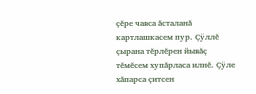çĕре чавса ăсталанă картлашкасем пур. Çÿллĕ çырана тĕрлĕрен йывăç тĕмĕсем хупăрласа илнĕ. Çÿле хăпарса çитсен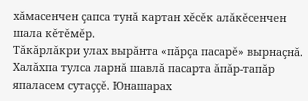хăмасенчен çапса тунă картан хĕсĕк алăкĕсенчен шала кĕтĕмĕр.
Тăкăрлăкри улах вырăнта «пăрçа пасарĕ» вырнаçнă. Халăхпа тулса ларнă шавлă пасарта ăпăр-тапăр япаласем сутаççĕ. Юнашарах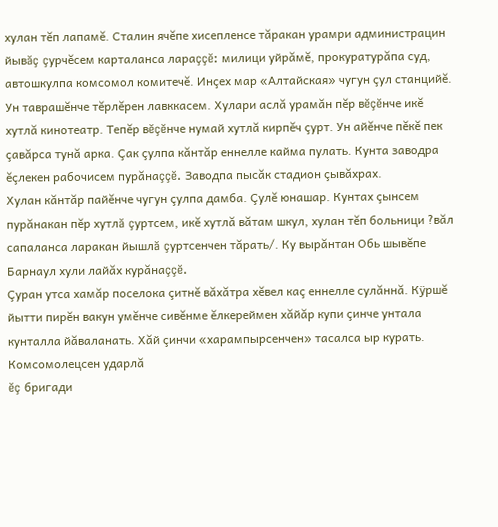хулан тĕп лапамĕ. Сталин ячĕпе хисепленсе тăракан урамри администрацин йывăç çурчĕсем карталанса лараççĕ: милици уйрăмĕ, прокуратурăпа суд, автошкулпа комсомол комитечĕ. Инçех мар «Алтайская» чугун çул станцийĕ. Ун таврашĕнче тĕрлĕрен лавккасем. Хулари аслă урамăн пĕр вĕçĕнче икĕ хутлă кинотеатр. Тепĕр вĕçĕнче нумай хутлă кирпĕч çурт. Ун айĕнче пĕкĕ пек çавăрса тунă арка. Çак çулпа кăнтăр еннелле кайма пулать. Кунта заводра ĕçлекен рабочисем пурăнаççĕ. Заводпа пысăк стадион çывăхрах.
Хулан кăнтăр пайĕнче чугун çулпа дамба. Çулĕ юнашар. Кунтах çынсем пурăнакан пĕр хутлă çуртсем, икĕ хутлă вăтам шкул, хулан тĕп больници ?вăл сапаланса ларакан йышлă çуртсенчен тăрать/. Ку вырăнтан Обь шывĕпе Барнаул хули лайăх курăнаççĕ.
Çуран утса хамăр поселока çитнĕ вăхăтра хĕвел каç еннелле сулăннă. Кÿршĕ йытти пирĕн вакун умĕнче сивĕнме ĕлкереймен хăйăр купи çинче унтала кунталла йăваланать. Хăй çинчи «харампырсенчен» тасалса ыр курать.
Комсомолецсен ударлă
ĕç бригади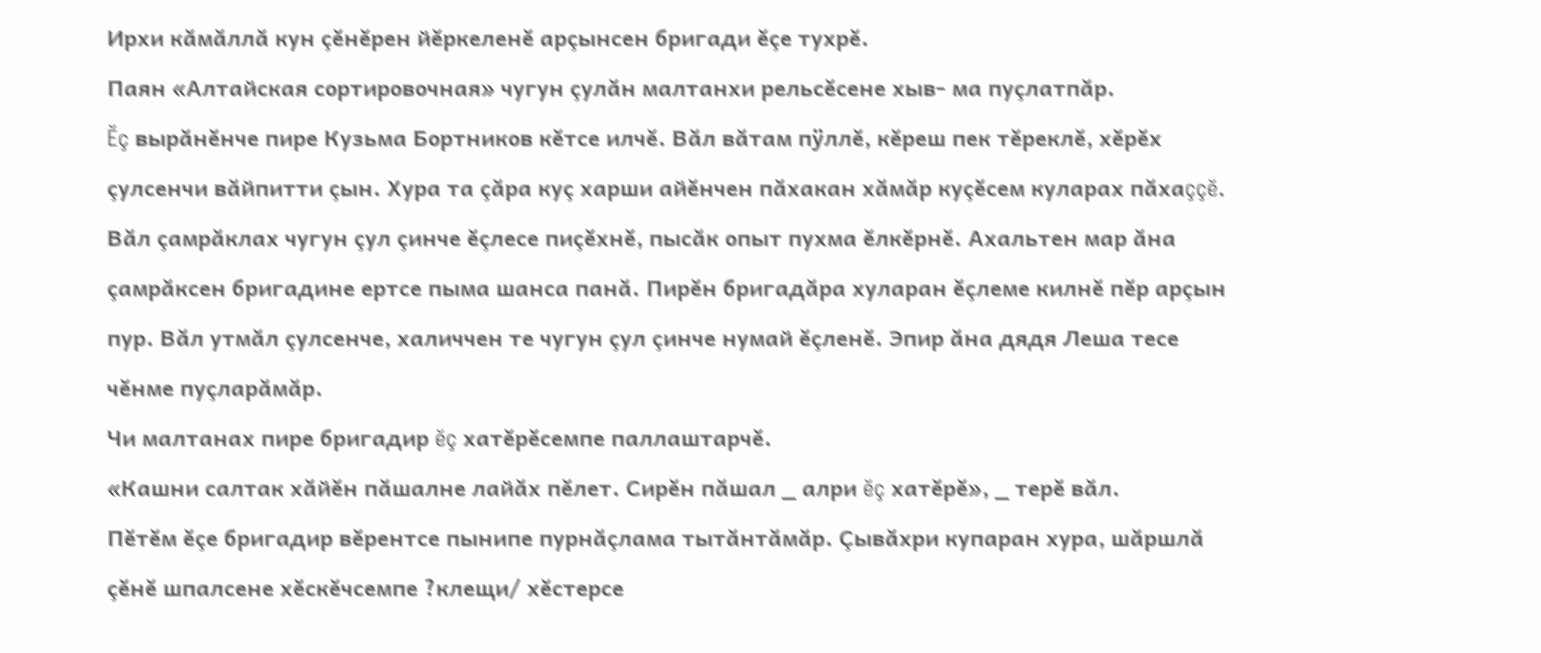Ирхи кăмăллă кун çĕнĕрен йĕркеленĕ арçынсен бригади ĕçе тухрĕ.
Паян «Алтайская сортировочная» чугун çулăн малтанхи рельсĕсене хыв- ма пуçлатпăр.
Ĕç вырăнĕнче пире Кузьма Бортников кĕтсе илчĕ. Вăл вăтам пÿллĕ, кĕреш пек тĕреклĕ, хĕрĕх çулсенчи вăйпитти çын. Хура та çăра куç харши айĕнчен пăхакан хăмăр куçĕсем куларах пăхаççĕ. Вăл çамрăклах чугун çул çинче ĕçлесе пиçĕхнĕ, пысăк опыт пухма ĕлкĕрнĕ. Ахальтен мар ăна çамрăксен бригадине ертсе пыма шанса панă. Пирĕн бригадăра хуларан ĕçлеме килнĕ пĕр арçын пур. Вăл утмăл çулсенче, халиччен те чугун çул çинче нумай ĕçленĕ. Эпир ăна дядя Леша тесе чĕнме пуçларăмăр.
Чи малтанах пире бригадир ĕç хатĕрĕсемпе паллаштарчĕ.
«Кашни салтак хăйĕн пăшалне лайăх пĕлет. Сирĕн пăшал _ алри ĕç хатĕрĕ», _ терĕ вăл.
Пĕтĕм ĕçе бригадир вĕрентсе пынипе пурнăçлама тытăнтăмăр. Çывăхри купаран хура, шăршлă çĕнĕ шпалсене хĕскĕчсемпе ?клещи/ хĕстерсе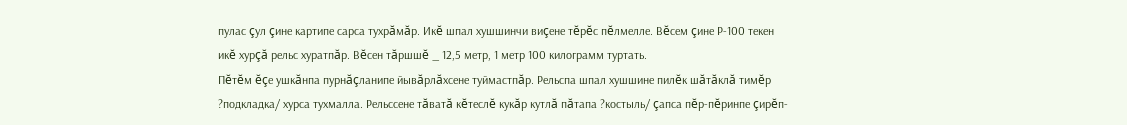пулас çул çине картипе сарса тухрăмăр. Икĕ шпал хушшинчи виçене тĕрĕс пĕлмелле. Вĕсем çине Р-100 текен икĕ хурçă рельс хуратпăр. Вĕсен тăршшĕ _ 12,5 метр, 1 метр 100 килограмм туртать.
Пĕтĕм ĕçе ушкăнпа пурнăçланипе йывăрлăхсене туймастпăр. Рельспа шпал хушшине пилĕк шăтăклă тимĕр ?подкладка/ хурса тухмалла. Рельссене тăватă кĕтеслĕ кукăр кутлă пăтапа ?костыль/ çапса пĕр-пĕринпе çирĕп-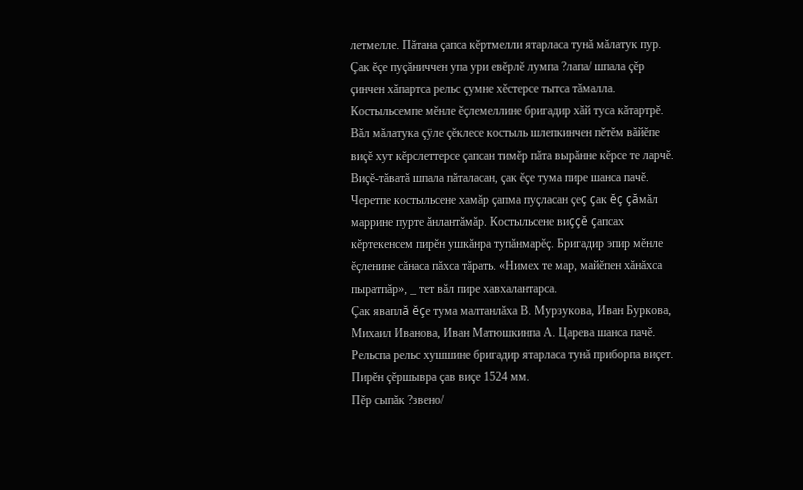летмелле. Пăтана çапса кĕртмелли ятарласа тунă мăлатук пур. Çак ĕçе пуçăниччен упа ури евĕрлĕ лумпа ?лапа/ шпала çĕр çинчен хăпартса рельс çумне хĕстерсе тытса тăмалла.
Костыльсемпе мĕнле ĕçлемеллине бригадир хăй туса кăтартрĕ. Вăл мăлатука çÿле çĕклесе костыль шлепкинчен пĕтĕм вăйĕпе виçĕ хут кĕрслеттерсе çапсан тимĕр пăта вырăнне кĕрсе те ларчĕ. Виçĕ-тăватă шпала пăталасан, çак ĕçе тума пире шанса пачĕ. Черетпе костыльсене хамăр çапма пуçласан çеç çак ĕç çăмăл маррине пурте ăнлантăмăр. Костыльсене виççĕ çапсах кĕртекенсем пирĕн ушкăнра тупăнмарĕç. Бригадир эпир мĕнле ĕçленине сăнаса пăхса тăрать. «Нимех те мар, майĕпен хăнăхса пыратпăр», _ тет вăл пире хавхалантарса.
Çак яваплă ĕçе тума малтанлăха В. Мурзукова, Иван Буркова, Михаил Иванова, Иван Матюшкинпа А. Царева шанса пачĕ. Рельспа рельс хушшине бригадир ятарласа тунă приборпа виçет. Пирĕн çĕршывра çав виçе 1524 мм.
Пĕр сыпăк ?звено/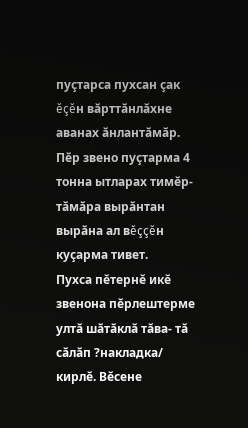пуçтарса пухсан çак ĕçĕн вăрттăнлăхне аванах ăнлантăмăр. Пĕр звено пуçтарма 4 тонна ытларах тимĕр-тăмăра вырăнтан вырăна ал вĕççĕн куçарма тивет.
Пухса пĕтернĕ икĕ звенона пĕрлештерме ултă шăтăклă тăва- тă сăлăп ?накладка/ кирлĕ. Вĕсене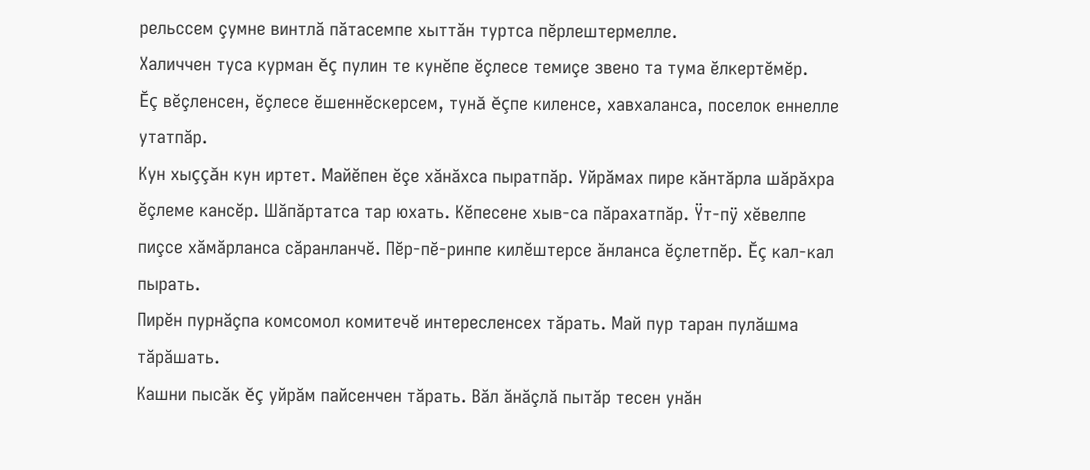рельссем çумне винтлă пăтасемпе хыттăн туртса пĕрлештермелле.
Халиччен туса курман ĕç пулин те кунĕпе ĕçлесе темиçе звено та тума ĕлкертĕмĕр.
Ĕç вĕçленсен, ĕçлесе ĕшеннĕскерсем, тунă ĕçпе киленсе, хавхаланса, поселок еннелле утатпăр.
Кун хыççăн кун иртет. Майĕпен ĕçе хăнăхса пыратпăр. Уйрăмах пире кăнтăрла шăрăхра ĕçлеме кансĕр. Шăпăртатса тар юхать. Кĕпесене хыв-са пăрахатпăр. Ÿт-пÿ хĕвелпе пиçсе хăмăрланса сăранланчĕ. Пĕр-пĕ-ринпе килĕштерсе ăнланса ĕçлетпĕр. Ĕç кал-кал пырать.
Пирĕн пурнăçпа комсомол комитечĕ интересленсех тăрать. Май пур таран пулăшма тăрăшать.
Кашни пысăк ĕç уйрăм пайсенчен тăрать. Вăл ăнăçлă пытăр тесен унăн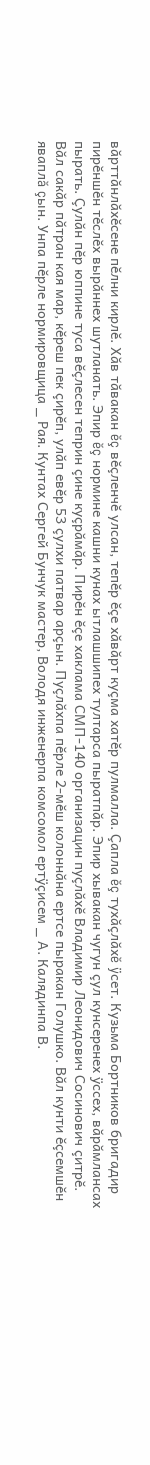вăрттăнлăхĕсене пĕлни кирлĕ. Хăв тăвакан ĕç вĕçленчĕ улсан, тепĕр ĕçе хăвăрт куçма хатĕр пулмалла. Çапла ĕç тухăçлăхĕ ÿсет. Кузьма Бортников бригадир пирĕншĕн тĕслĕх вырăннех шутланать. Эпир ĕç нормине кашни кунах ытлашшипех тултарса пыратпăр. Эпир хывакан чугун çул кунсеренех ÿссех, вăрăмлансах пырать. Çулăн пĕр юппине туса вĕçлесен теприн çине куçрăмăр. Пирĕн ĕçе хаклама СМП-140 организацин пуçлăхĕ Владимир Леонидович Сосинович çитрĕ. Вăл сакăр пăтран кая мар, кĕреш пек çирĕп, улăп евĕр 53 çулхи патвар арçын. Пуçлăхпа пĕрле 2-мĕш колоннăна ертсе пыракан Голушко. Вăл кунти ĕçсемшĕн яваплă çын. Унпа пĕрле нормировщица _ Рая. Кунтах Сергей Бунчук мастер, Володя инженерпа комсомол ертÿçисем _ А. Калядинпа В.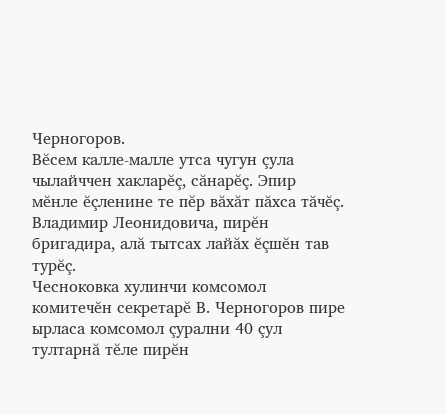Черногоров.
Вĕсем калле-малле утса чугун çула чылайччен хакларĕç, сăнарĕç. Эпир мĕнле ĕçленине те пĕр вăхăт пăхса тăчĕç.
Владимир Леонидовича, пирĕн бригадира, алă тытсах лайăх ĕçшĕн тав турĕç.
Чесноковка хулинчи комсомол комитечĕн секретарĕ В. Черногоров пире ырласа комсомол çурални 40 çул тултарнă тĕле пирĕн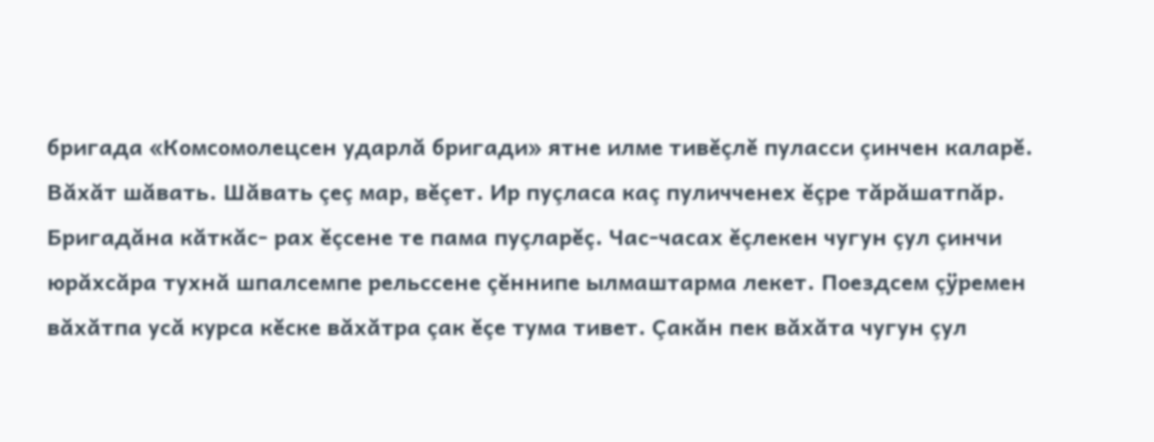бригада «Комсомолецсен ударлă бригади» ятне илме тивĕçлĕ пуласси çинчен каларĕ.
Вăхăт шăвать. Шăвать çеç мар, вĕçет. Ир пуçласа каç пуличченех ĕçре тăрăшатпăр. Бригадăна кăткăс- рах ĕçсене те пама пуçларĕç. Час-часах ĕçлекен чугун çул çинчи юрăхсăра тухнă шпалсемпе рельссене çĕннипе ылмаштарма лекет. Поездсем çÿремен вăхăтпа усă курса кĕске вăхăтра çак ĕçе тума тивет. Çакăн пек вăхăта чугун çул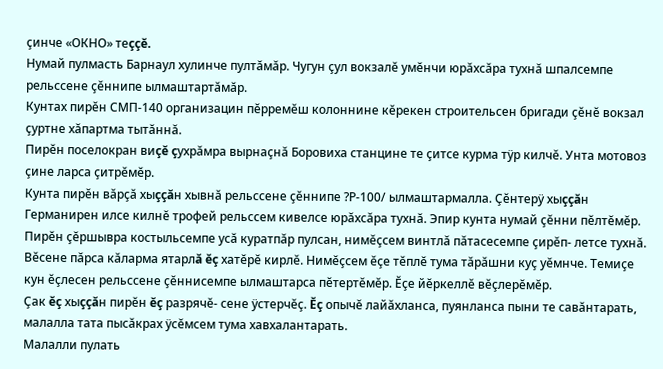çинче «ОКНО» теççĕ.
Нумай пулмасть Барнаул хулинче пултăмăр. Чугун çул вокзалĕ умĕнчи юрăхсăра тухнă шпалсемпе рельссене çĕннипе ылмаштартăмăр.
Кунтах пирĕн СМП-140 организацин пĕрремĕш колоннине кĕрекен строительсен бригади çĕнĕ вокзал çуртне хăпартма тытăннă.
Пирĕн поселокран виçĕ çухрăмра вырнаçнă Боровиха станцине те çитсе курма тÿр килчĕ. Унта мотовоз çине ларса çитрĕмĕр.
Кунта пирĕн вăрçă хыççăн хывнă рельссене çĕннипе ?Р-100/ ылмаштармалла. Çĕнтерÿ хыççăн Германирен илсе килнĕ трофей рельссем кивелсе юрăхсăра тухнă. Эпир кунта нумай çĕнни пĕлтĕмĕр. Пирĕн çĕршывра костыльсемпе усă куратпăр пулсан, нимĕçсем винтлă пăтасесемпе çирĕп- летсе тухнă. Вĕсене пăрса кăларма ятарлă ĕç хатĕрĕ кирлĕ. Нимĕçсем ĕçе тĕплĕ тума тăрăшни куç уĕмнче. Темиçе кун ĕçлесен рельссене çĕннисемпе ылмаштарса пĕтертĕмĕр. Ĕçе йĕркеллĕ вĕçлерĕмĕр.
Çак ĕç хыççăн пирĕн ĕç разрячĕ- сене ÿстерчĕç. Ĕç опычĕ лайăхланса, пуянланса пыни те савăнтарать, малалла тата пысăкрах ÿсĕмсем тума хавхалантарать.
Малалли пулать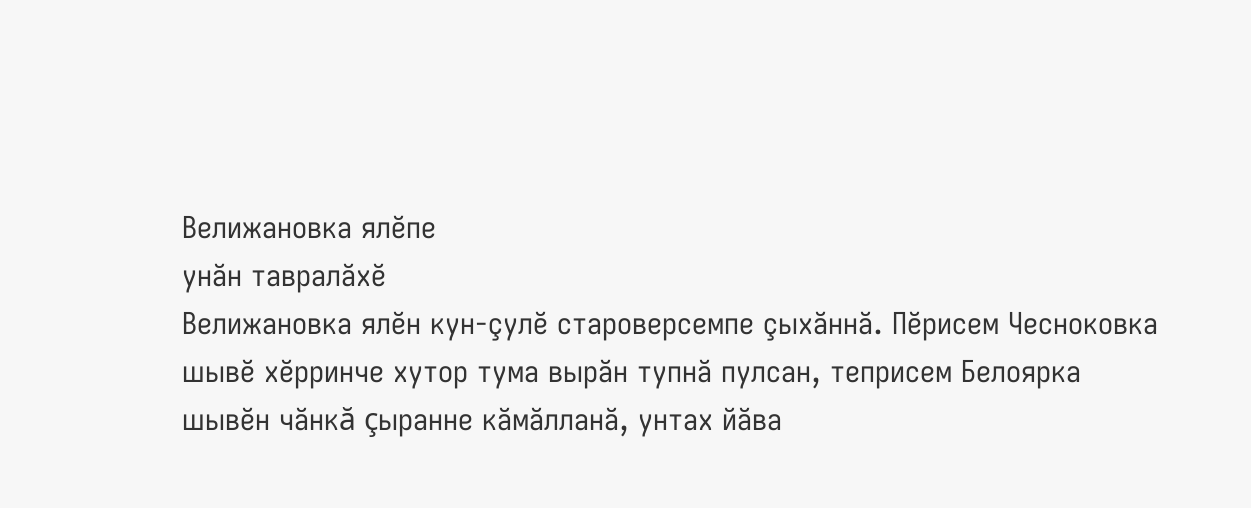Велижановка ялĕпе
унăн тавралăхĕ
Велижановка ялĕн кун-çулĕ староверсемпе çыхăннă. Пĕрисем Чесноковка шывĕ хĕрринче хутор тума вырăн тупнă пулсан, теприсем Белоярка шывĕн чăнкă çыранне кăмăлланă, унтах йăва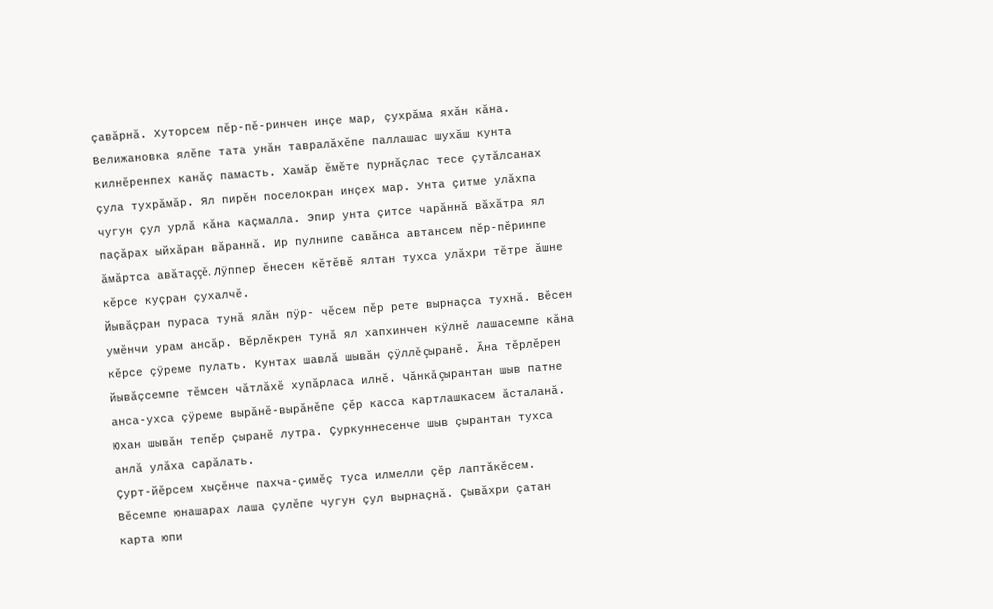çавăрнă. Хуторсем пĕр-пĕ-ринчен инçе мар, çухрăма яхăн кăна.
Велижановка ялĕпе тата унăн тавралăхĕпе паллашас шухăш кунта килнĕренпех канăç памасть. Хамăр ĕмĕте пурнăçлас тесе çутăлсанах çула тухрăмăр. Ял пирĕн поселокран инçех мар. Унта çитме улăхпа чугун çул урлă кăна каçмалла. Эпир унта çитсе чарăннă вăхăтра ял паçăрах ыйхăран вăраннă. Ир пулнипе савăнса автансем пĕр-пĕринпе ăмăртса авăтаççĕ. Лÿппер ĕнесен кĕтĕвĕ ялтан тухса улăхри тĕтре ăшне кĕрсе куçран çухалчĕ.
Йывăçран пураса тунă ялăн пÿр- чĕсем пĕр рете вырнаçса тухнă. Вĕсен умĕнчи урам ансăр. Вĕрлĕкрен тунă ял хапхинчен кÿлнĕ лашасемпе кăна кĕрсе çÿреме пулать. Кунтах шавлă шывăн çÿллĕ çыранĕ. Ăна тĕрлĕрен йывăçсемпе тĕмсен чăтлăхĕ хупăрласа илнĕ. Чăнкă çырантан шыв патне анса-ухса çÿреме вырăнĕ-вырăнĕпе çĕр касса картлашкасем ăсталанă.
Юхан шывăн тепĕр çыранĕ лутра. Çуркуннесенче шыв çырантан тухса анлă улăха сарăлать.
Çурт-йĕрсем хыçĕнче пахча-çимĕç туса илмелли çĕр лаптăкĕсем. Вĕсемпе юнашарах лаша çулĕпе чугун çул вырнаçнă. Çывăхри çатан карта юпи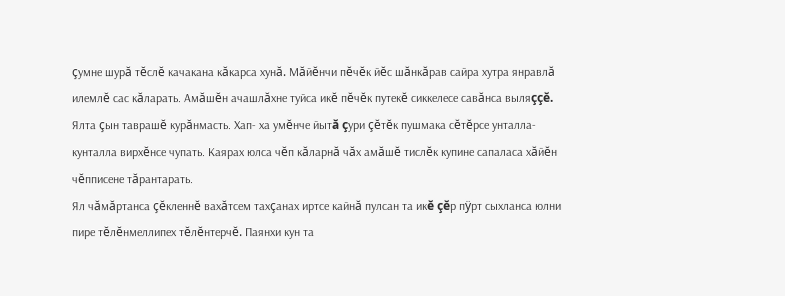çумне шурă тĕслĕ качакана кăкарса хунă. Мăйĕнчи пĕчĕк йĕс шăнкăрав сайра хутра янравлă илемлĕ сас кăларать. Амăшĕн ачашлăхне туйса икĕ пĕчĕк путекĕ сиккелесе савăнса выляççĕ.
Ялта çын таврашĕ курăнмасть. Хап- ха умĕнче йытă çури çĕтĕк пушмака сĕтĕрсе унталла-кунталла вирхĕнсе чупать. Каярах юлса чĕп кăларнă чăх амăшĕ тислĕк купине сапаласа хăйĕн чĕпписене тăрантарать.
Ял чăмăртанса çĕкленнĕ вахăтсем тахçанах иртсе кайнă пулсан та икĕ çĕр пÿрт сыхланса юлни пире тĕлĕнмеллипех тĕлĕнтерчĕ. Паянхи кун та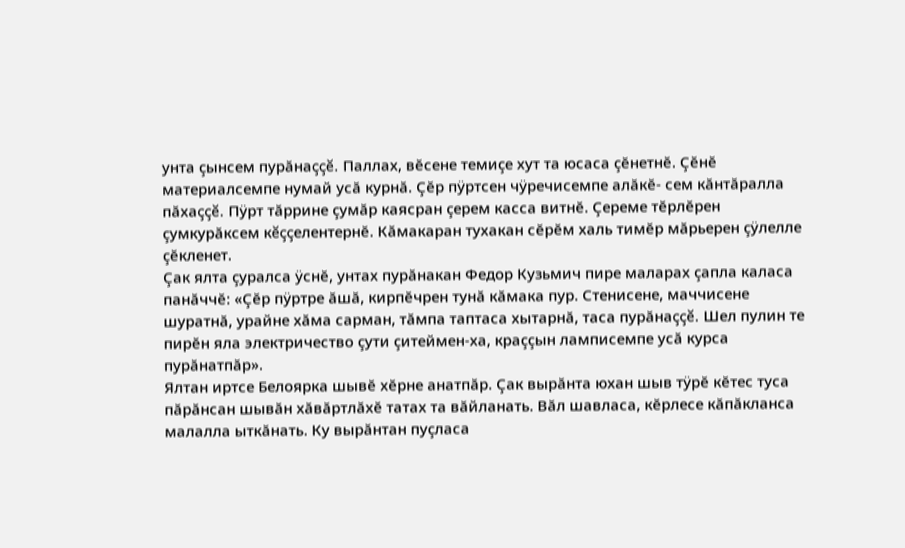унта çынсем пурăнаççĕ. Паллах, вĕсене темиçе хут та юсаса çĕнетнĕ. Çĕнĕ материалсемпе нумай усă курнă. Çĕр пÿртсен чÿречисемпе алăкĕ- сем кăнтăралла пăхаççĕ. Пÿрт тăррине çумăр каясран çерем касса витнĕ. Çереме тĕрлĕрен çумкурăксем кĕççелентернĕ. Кăмакаран тухакан сĕрĕм халь тимĕр мăрьерен çÿлелле çĕкленет.
Çак ялта çуралса ÿснĕ, унтах пурăнакан Федор Кузьмич пире маларах çапла каласа панăччĕ: «Çĕр пÿртре ăшă, кирпĕчрен тунă кăмака пур. Стенисене, маччисене шуратнă, урайне хăма сарман, тăмпа таптаса хытарнă, таса пурăнаççĕ. Шел пулин те пирĕн яла электричество çути çитеймен-ха, краççын ламписемпе усă курса пурăнатпăр».
Ялтан иртсе Белоярка шывĕ хĕрне анатпăр. Çак вырăнта юхан шыв тÿрĕ кĕтес туса пăрăнсан шывăн хăвăртлăхĕ татах та вăйланать. Вăл шавласа, кĕрлесе кăпăкланса малалла ыткăнать. Ку вырăнтан пуçласа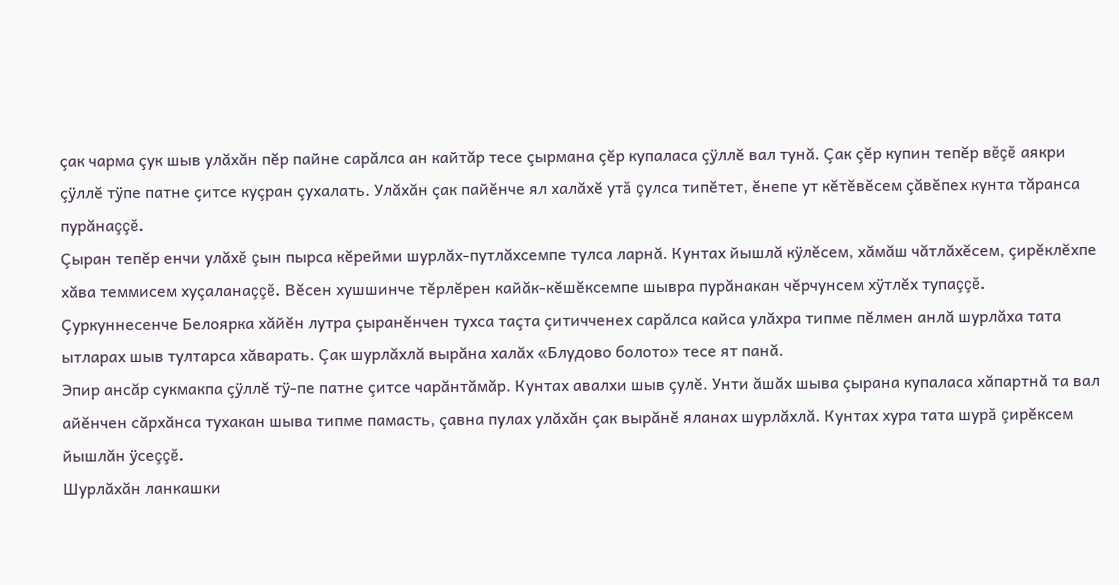çак чарма çук шыв улăхăн пĕр пайне сарăлса ан кайтăр тесе çырмана çĕр купаласа çÿллĕ вал тунă. Çак çĕр купин тепĕр вĕçĕ аякри çÿллĕ тÿпе патне çитсе куçран çухалать. Улăхăн çак пайĕнче ял халăхĕ утă çулса типĕтет, ĕнепе ут кĕтĕвĕсем çăвĕпех кунта тăранса пурăнаççĕ.
Çыран тепĕр енчи улăхĕ çын пырса кĕрейми шурлăх-путлăхсемпе тулса ларнă. Кунтах йышлă кÿлĕсем, хăмăш чăтлăхĕсем, çирĕклĕхпе хăва теммисем хуçаланаççĕ. Вĕсен хушшинче тĕрлĕрен кайăк-кĕшĕксемпе шывра пурăнакан чĕрчунсем хÿтлĕх тупаççĕ.
Çуркуннесенче Белоярка хăйĕн лутра çыранĕнчен тухса таçта çитичченех сарăлса кайса улăхра типме пĕлмен анлă шурлăха тата ытларах шыв тултарса хăварать. Çак шурлăхлă вырăна халăх «Блудово болото» тесе ят панă.
Эпир ансăр сукмакпа çÿллĕ тÿ-пе патне çитсе чарăнтăмăр. Кунтах авалхи шыв çулĕ. Унти ăшăх шыва çырана купаласа хăпартнă та вал айĕнчен сăрхăнса тухакан шыва типме памасть, çавна пулах улăхăн çак вырăнĕ яланах шурлăхлă. Кунтах хура тата шурă çирĕксем йышлăн ÿсеççĕ.
Шурлăхăн ланкашки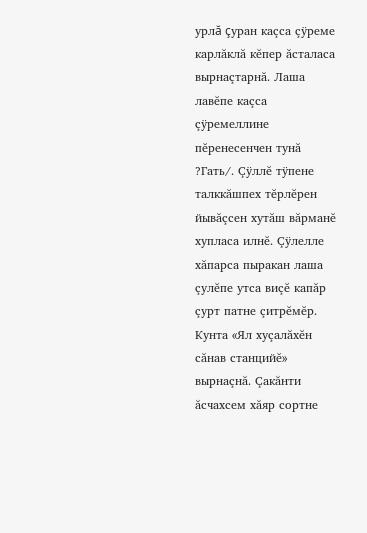урлă çуран каçса çÿреме карлăклă кĕпер ăсталаса вырнаçтарнă. Лаша лавĕпе каçса çÿремеллине пĕренесенчен тунă ?Гать/. Çÿллĕ тÿпене талккăшпех тĕрлĕрен йывăçсен хутăш вăрманĕ хупласа илнĕ. Çÿлелле хăпарса пыракан лаша çулĕпе утса виçĕ капăр çурт патне çитрĕмĕр. Кунта «Ял хуçалăхĕн сăнав станцийĕ» вырнаçнă. Çакăнти ăсчахсем хăяр сортне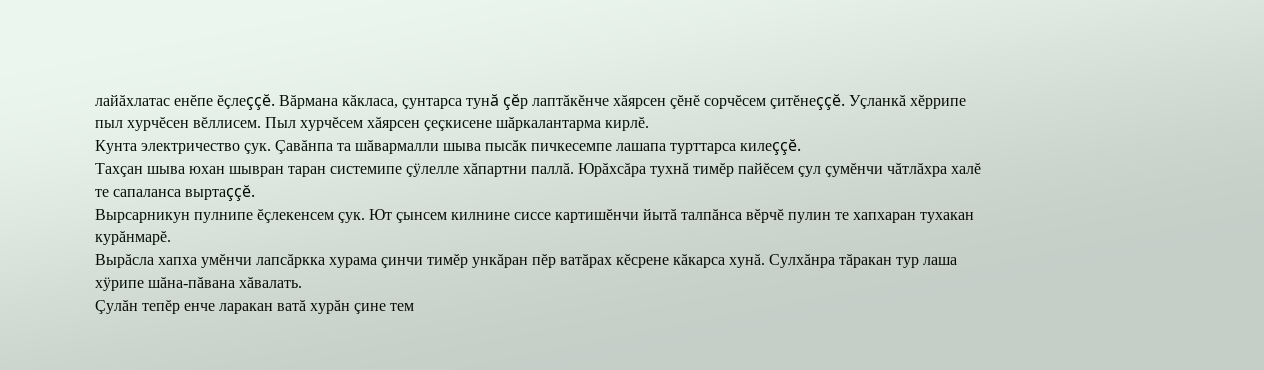лайăхлатас енĕпе ĕçлеççĕ. Вăрмана кăкласа, çунтарса тунă çĕр лаптăкĕнче хăярсен çĕнĕ сорчĕсем çитĕнеççĕ. Уçланкă хĕррипе пыл хурчĕсен вĕллисем. Пыл хурчĕсем хăярсен çеçкисене шăркалантарма кирлĕ.
Кунта электричество çук. Çавăнпа та шăвармалли шыва пысăк пичкесемпе лашапа турттарса килеççĕ.
Тахçан шыва юхан шывран таран системипе çÿлелле хăпартни паллă. Юрăхсăра тухнă тимĕр пайĕсем çул çумĕнчи чăтлăхра халĕ те сапаланса выртаççĕ.
Вырсарникун пулнипе ĕçлекенсем çук. Ют çынсем килнине сиссе картишĕнчи йытă талпăнса вĕрчĕ пулин те хапхаран тухакан курăнмарĕ.
Вырăсла хапха умĕнчи лапсăркка хурама çинчи тимĕр ункăран пĕр ватăрах кĕсрене кăкарса хунă. Сулхăнра тăракан тур лаша хÿрипе шăна-пăвана хăвалать.
Çулăн тепĕр енче ларакан ватă хурăн çине тем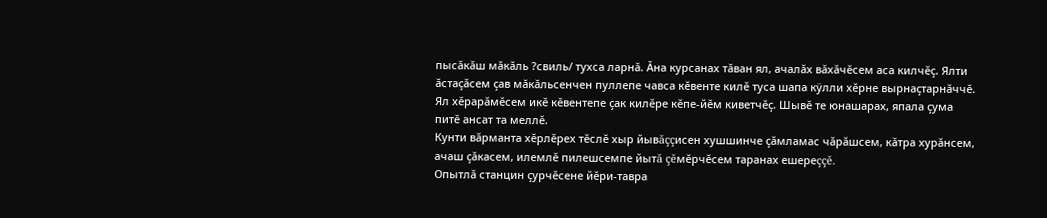пысăкăш мăкăль ?свиль/ тухса ларнă. Ăна курсанах тăван ял, ачалăх вăхăчĕсем аса килчĕç. Ялти ăстаçăсем çав мăкăльсенчен пуллепе чавса кĕвенте килĕ туса шапа кÿлли хĕрне вырнаçтарнăччĕ. Ял хĕрарăмĕсем икĕ кĕвентепе çак килĕре кĕпе-йĕм киветчĕç. Шывĕ те юнашарах, япала çума питĕ ансат та меллĕ.
Кунти вăрманта хĕрлĕрех тĕслĕ хыр йывăççисен хушшинче çăмламас чăрăшсем, кăтра хурăнсем, ачаш çăкасем, илемлĕ пилешсемпе йытă çĕмĕрчĕсем таранах ешереççĕ.
Опытлă станцин çурчĕсене йĕри-тавра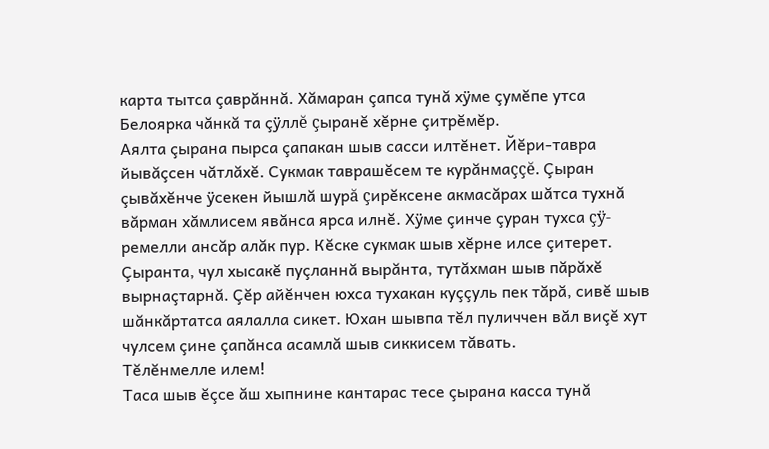карта тытса çаврăннă. Хăмаран çапса тунă хÿме çумĕпе утса Белоярка чăнкă та çÿллĕ çыранĕ хĕрне çитрĕмĕр.
Аялта çырана пырса çапакан шыв сасси илтĕнет. Йĕри-тавра йывăçсен чăтлăхĕ. Сукмак таврашĕсем те курăнмаççĕ. Çыран çывăхĕнче ÿсекен йышлă шурă çирĕксене акмасăрах шăтса тухнă вăрман хăмлисем явăнса ярса илнĕ. Хÿме çинче çуран тухса çÿ- ремелли ансăр алăк пур. Кĕске сукмак шыв хĕрне илсе çитерет.
Çыранта, чул хысакĕ пуçланнă вырăнта, тутăхман шыв пăрăхĕ вырнаçтарнă. Çĕр айĕнчен юхса тухакан куççуль пек тăрă, сивĕ шыв шăнкăртатса аялалла сикет. Юхан шывпа тĕл пуличчен вăл виçĕ хут чулсем çине çапăнса асамлă шыв сиккисем тăвать.
Тĕлĕнмелле илем!
Таса шыв ĕçсе ăш хыпнине кантарас тесе çырана касса тунă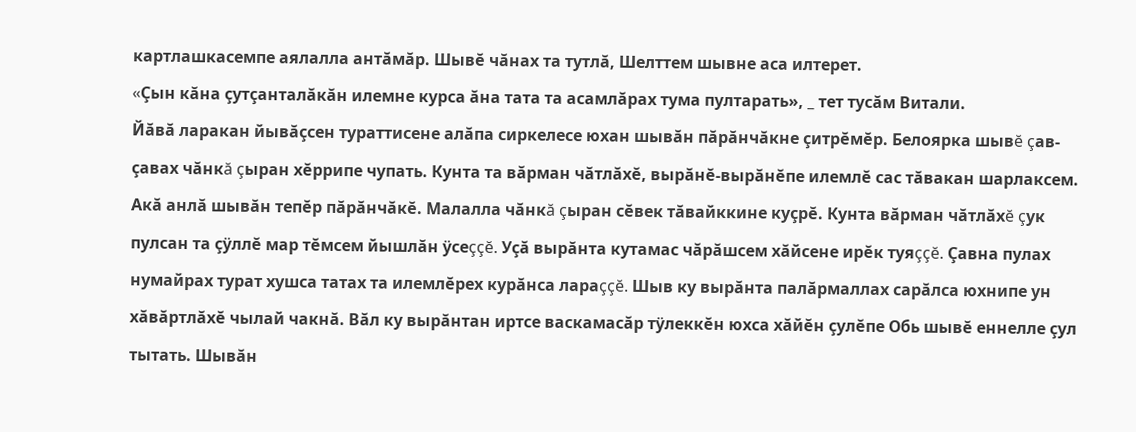картлашкасемпе аялалла антăмăр. Шывĕ чăнах та тутлă, Шелттем шывне аса илтерет.
«Çын кăна çутçанталăкăн илемне курса ăна тата та асамлăрах тума пултарать», _ тет тусăм Витали.
Йăвă ларакан йывăçсен тураттисене алăпа сиркелесе юхан шывăн пăрăнчăкне çитрĕмĕр. Белоярка шывĕ çав-çавах чăнкă çыран хĕррипе чупать. Кунта та вăрман чăтлăхĕ, вырăнĕ-вырăнĕпе илемлĕ сас тăвакан шарлаксем.
Акă анлă шывăн тепĕр пăрăнчăкĕ. Малалла чăнкă çыран сĕвек тăвайккине куçрĕ. Кунта вăрман чăтлăхĕ çук пулсан та çÿллĕ мар тĕмсем йышлăн ÿсеççĕ. Уçă вырăнта кутамас чăрăшсем хăйсене ирĕк туяççĕ. Çавна пулах нумайрах турат хушса татах та илемлĕрех курăнса лараççĕ. Шыв ку вырăнта палăрмаллах сарăлса юхнипе ун хăвăртлăхĕ чылай чакнă. Вăл ку вырăнтан иртсе васкамасăр тÿлеккĕн юхса хăйĕн çулĕпе Обь шывĕ еннелле çул тытать. Шывăн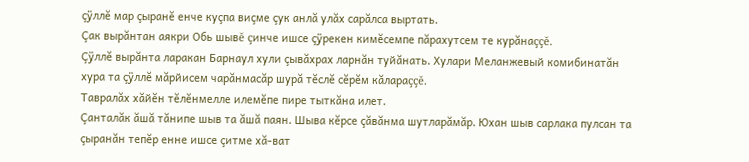çÿллĕ мар çыранĕ енче куçпа виçме çук анлă улăх сарăлса выртать.
Çак вырăнтан аякри Обь шывĕ çинче ишсе çÿрекен кимĕсемпе пăрахутсем те курăнаççĕ.
Çÿллĕ вырăнта ларакан Барнаул хули çывăхрах ларнăн туйăнать. Хулари Меланжевый комибинатăн хура та çÿллĕ мăрйисем чарăнмасăр шурă тĕслĕ сĕрĕм кăлараççĕ.
Тавралăх хăйĕн тĕлĕнмелле илемĕпе пире тыткăна илет.
Çанталăк ăшă тăнипе шыв та ăшă паян. Шыва кĕрсе çăвăнма шутларăмăр. Юхан шыв сарлака пулсан та çыранăн тепĕр енне ишсе çитме хă-ват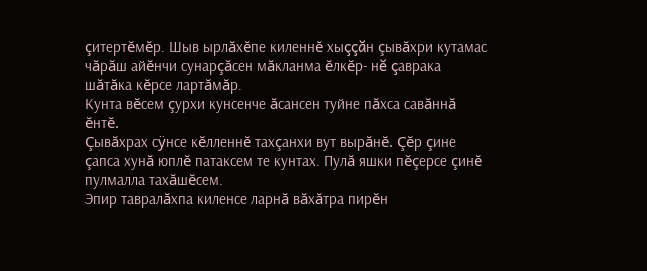çитертĕмĕр. Шыв ырлăхĕпе киленнĕ хыççăн çывăхри кутамас чăрăш айĕнчи сунарçăсен мăкланма ĕлкĕр- нĕ çаврака шăтăка кĕрсе лартăмăр.
Кунта вĕсем çурхи кунсенче ăсансен туйне пăхса савăннă ĕнтĕ.
Çывăхрах сÿнсе кĕлленнĕ тахçанхи вут вырăнĕ. Çĕр çине çапса хунă юплĕ патаксем те кунтах. Пулă яшки пĕçерсе çинĕ пулмалла тахăшĕсем.
Эпир тавралăхпа киленсе ларнă вăхăтра пирĕн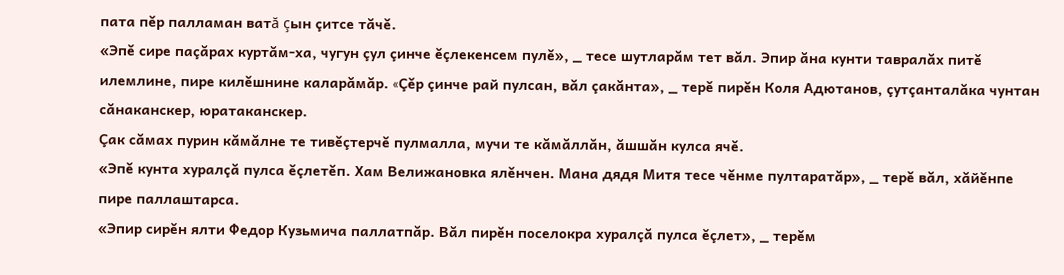пата пĕр палламан ватă çын çитсе тăчĕ.
«Эпĕ сире паçăрах куртăм-ха, чугун çул çинче ĕçлекенсем пулĕ», _ тесе шутларăм тет вăл. Эпир ăна кунти тавралăх питĕ илемлине, пире килĕшнине каларăмăр. «Çĕр çинче рай пулсан, вăл çакăнта», _ терĕ пирĕн Коля Адютанов, çутçанталăка чунтан сăнаканскер, юратаканскер.
Çак сăмах пурин кăмăлне те тивĕçтерчĕ пулмалла, мучи те кăмăллăн, ăшшăн кулса ячĕ.
«Эпĕ кунта хуралçă пулса ĕçлетĕп. Хам Велижановка ялĕнчен. Мана дядя Митя тесе чĕнме пултаратăр», _ терĕ вăл, хăйĕнпе пире паллаштарса.
«Эпир сирĕн ялти Федор Кузьмича паллатпăр. Вăл пирĕн поселокра хуралçă пулса ĕçлет», _ терĕм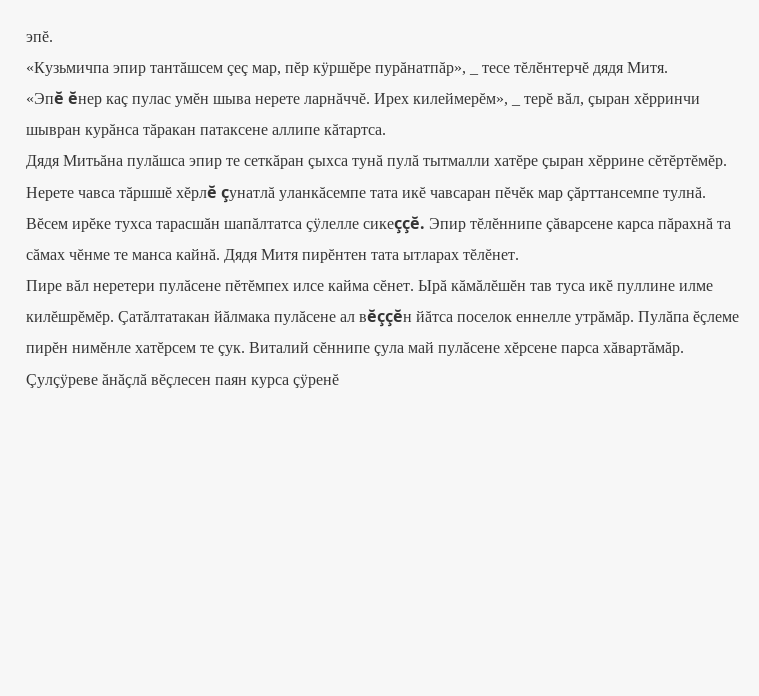эпĕ.
«Кузьмичпа эпир тантăшсем çеç мар, пĕр кÿршĕре пурăнатпăр», _ тесе тĕлĕнтерчĕ дядя Митя.
«Эпĕ ĕнер каç пулас умĕн шыва нерете ларнăччĕ. Ирех килеймерĕм», _ терĕ вăл, çыран хĕрринчи шывран курăнса тăракан патаксене аллипе кăтартса.
Дядя Митьăна пулăшса эпир те сеткăран çыхса тунă пулă тытмалли хатĕре çыран хĕррине сĕтĕртĕмĕр. Нерете чавса тăршшĕ хĕрлĕ çунатлă уланкăсемпе тата икĕ чавсаран пĕчĕк мар çăрттансемпе тулнă. Вĕсем ирĕке тухса тарасшăн шапăлтатса çÿлелле сикеççĕ. Эпир тĕлĕннипе çăварсене карса пăрахнă та сăмах чĕнме те манса кайнă. Дядя Митя пирĕнтен тата ытларах тĕлĕнет.
Пире вăл неретери пулăсене пĕтĕмпех илсе кайма сĕнет. Ырă кăмăлĕшĕн тав туса икĕ пуллине илме килĕшрĕмĕр. Çатăлтатакан йăлмака пулăсене ал вĕççĕн йăтса поселок еннелле утрăмăр. Пулăпа ĕçлеме пирĕн нимĕнле хатĕрсем те çук. Виталий сĕннипе çула май пулăсене хĕрсене парса хăвартăмăр.
Çулçÿреве ăнăçлă вĕçлесен паян курса çÿренĕ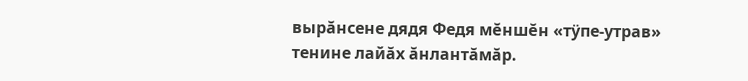вырăнсене дядя Федя мĕншĕн «тÿпе-утрав» тенине лайăх ăнлантăмăр.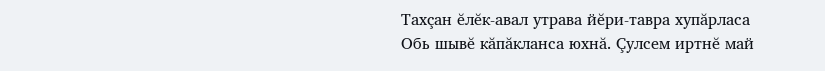Тахçан ĕлĕк-авал утрава йĕри-тавра хупăрласа Обь шывĕ кăпăкланса юхнă. Çулсем иртнĕ май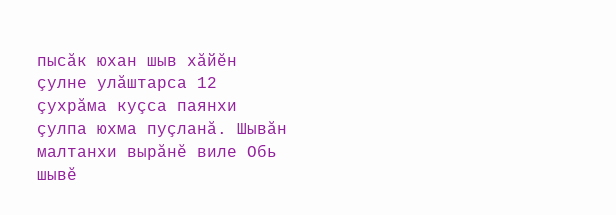пысăк юхан шыв хăйĕн çулне улăштарса 12 çухрăма куçса паянхи çулпа юхма пуçланă. Шывăн малтанхи вырăнĕ виле Обь шывĕ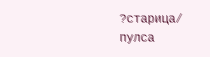?старица/ пулса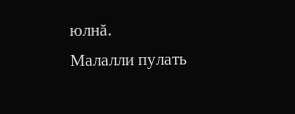юлнă.
Малалли пулать